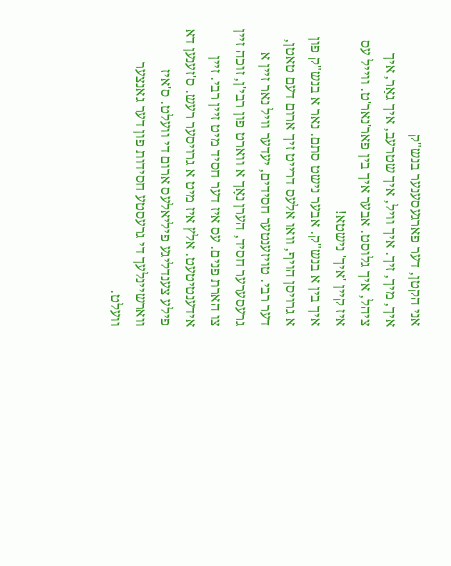אני הקטן, דער פארגעסענער בנש"ק
איך, מיך, זיך. איך וויל, איך שטרעב, איך גאַר, איך ציהל, איך גלוסט. אבער איך בין פאר'נאר'ט. ווייל עס איז קיין 'איך' נישטא!
איך בין א בנש"ק. אבער נישט סתם. נאר א בנש"ק פון א גרויסן הויף, וואו אלעס דרייט זיך ארום דעם טאטן, דער רבי. טויזענטער חסידים, יעדער וויל נאר זיין א גרעסערער חסיד, הערן נאָך א ווארט פון רבי'ן, זוכה זיין צו הארת פנים. עס איז דער חסיד מיט זיין רבי. זיין אידענטיטעט. אלץ איז מיט א גרויסער רעש. ס'זענען דא פילע צענדליגע פיליאלעס ארום די וועלט. ס'איז ווארשיינלעך די גרעסטע חסידות פון דער גאנצער וועלט.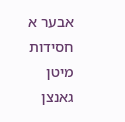אבער א חסידות מיטן גאנצן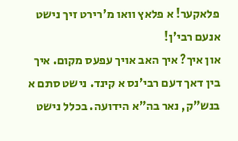פלאקער! א פלאץ וואו מ'רירט זיך נישט אנעם רבי'ן!
און איך? איך האב אויך עפעס מקום. איך בין דאך דעם רבי'נס א קינד. נישט סתם א בנש"ק, נאר בה"א הידועה. בכלל נישט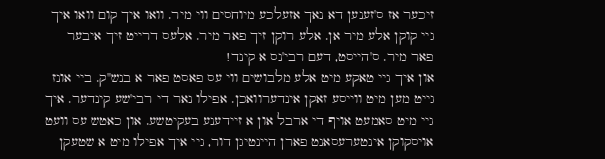זיכער אז ס'זענען דא נאך אזעלכע מיוחסים ווי מיר. וואו איך קום וואו איך גיי קוקן אלע מיר אן. אלע רוקן זיך פאר מיר. אלעס דרייט זיך איבער פאר מיר. ס'הייסט, דעם רבי'נס א קינד!
און איך גיי טאקע מיט אלע מלבושים ווי עס פאסט פאר א בנש"ק. ביי אונז גייט מען מיט ווייסע זאקן אינדערוואכן. אפילו נאר די רבי'שע קינדער. איך גיי מיט סאמעט אויף די ארבל און א זיידענע בעקיטשע. און כאטש עס וועט אויסקוקן אינטערעסאנט פארן היינטיגן דור, גיי איך אפילו מיט א שטעקן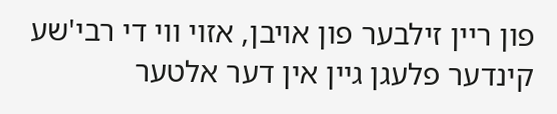פון ריין זילבער פון אויבן, אזוי ווי די רבי'שע קינדער פלעגן גיין אין דער אלטער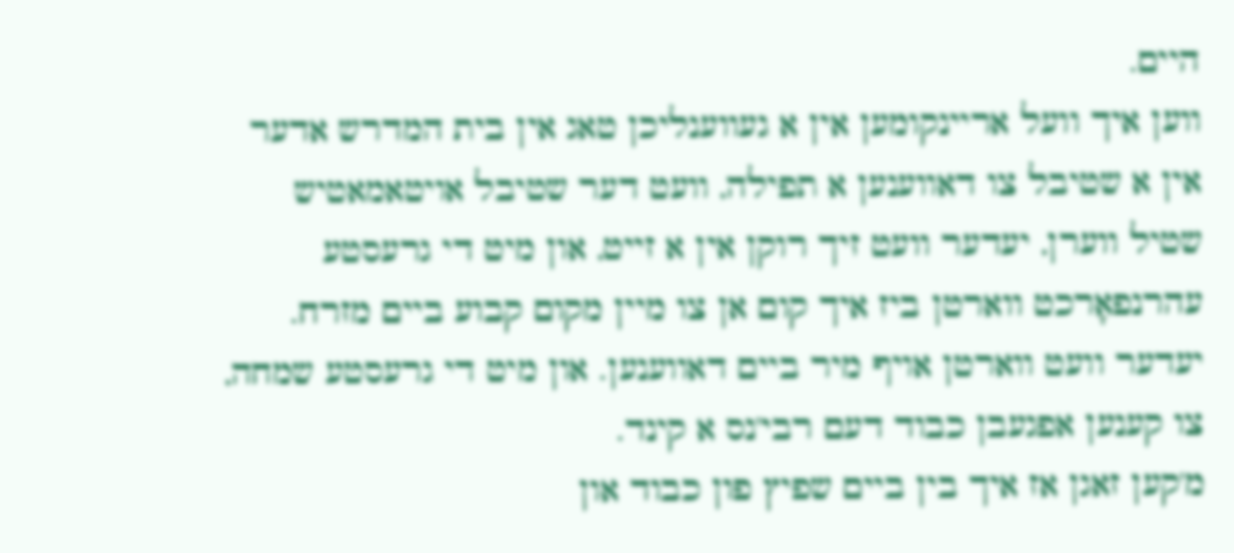היים.
ווען איך וועל אריינקומען אין א געווענליכן טאג אין בית המדרש אדער אין א שטיבל צו דאווענען א תפילה, וועט דער שטיבל אויטאמאטיש שטיל ווערן, יעדער וועט זיך רוקן אין א זייט, און מיט די גרעסטע עהרנפאָרכט ווארטן ביז איך קום אן צו מיין מקום קבוע ביים מזרח. יעדער וועט ווארטן אויף מיר ביים דאווענען. און מיט די גרעסטע שמחה, צו קענען אפגעבן כבוד דעם רבי'נס א קינד.
מ'קען זאגן אז איך בין ביים שפיץ פון כבוד און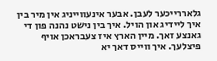גלאררייכער לעבן. אבער אינעווייניג אין מיר בין איך ליידיג און הויל. איך בין נישט נהנה פון די גאנצע זאך. מיין הארץ איז צעבראכן אויף פיצלעך. איך ווייס דאך יא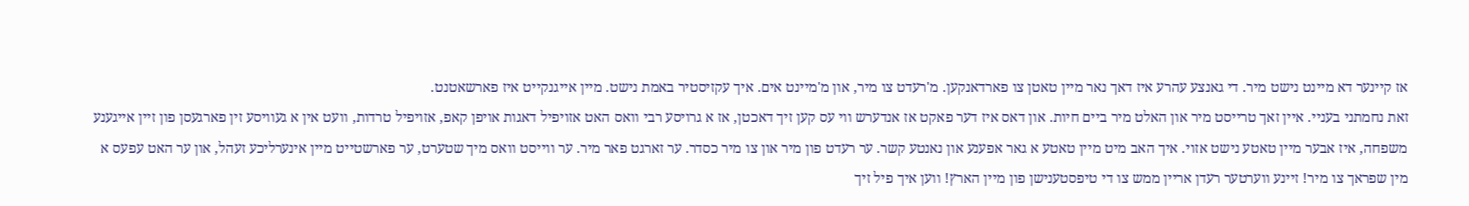אז קיינער דא מיינט נישט מיר. די גאנצע עהרע איז דאך נאר מיין טאטן צו פארדאנקען. מ'רעדט צו מיר, און מ'מיינט אים. איך עקזיסטיר באמת נישט. מיין אייגנקייט איז פארשאטנט.
זאת נחמתני בעניי. איין זאך טרייסט מיר און האלט מיר ביים חיות. און דאס איז דער פאקט אז אנדערש ווי עס קען זיך דאכטן, אז א גרויסע רבי וואס האט אזויפיל דאגות אויפן קאפ, אזויפיל טרדות, וועט אין א געוויסע זין פארגעסן פון זיין אייגענע משפחה, איז אבער מיין טאטע נישט אזוי. איך האב מיט מיין טאטע א גאר אפענע און נאנטע קשר. ער רעדט פון מיר און צו מיר כסדר. ער זארגט פאר מיר. ער ווייסט וואס מיך שטערט, ער פארשטייט מיין אינערליכע זעהל, און ער האט עפעס א מין שפראך צו מיר! זיינע ווערטער רעדן אריין ממש צו די טיפסטענישן פון מיין הארץ! ווען איך פיל זיך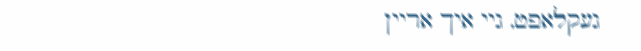געקלאפט, גיי איך אריין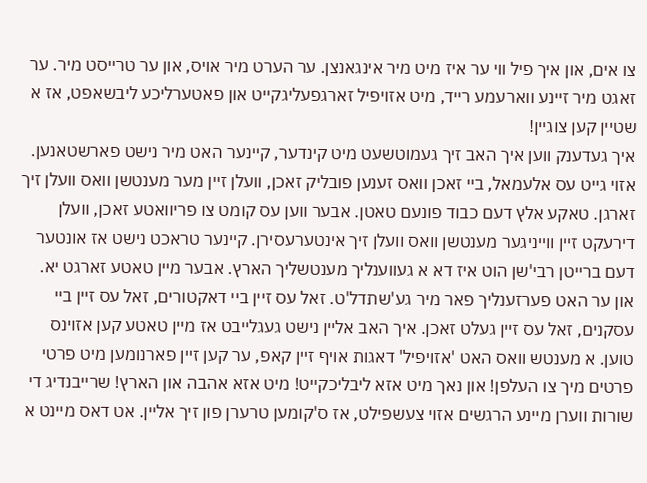צו אים, און איך פיל ווי ער איז מיט מיר אינגאנצן. ער הערט מיר אויס, און ער טרייסט מיר. ער זאגט מיר זיינע ווארעמע רייד, מיט אזויפיל זארגפעליגקייט און פאטערליכע ליבשאפט, אז א שטיין קען צוגיין!
איך געדענק ווען איך האב זיך געמוטשעט מיט קינדער, קיינער האט מיר נישט פארשטאנען. אזוי גייט עס אלעמאל, ביי זאכן וואס זענען פובליק זאכן, וועלן זיין מער מענטשן וואס וועלן זיך זארגן. טאקע אלץ דעם כבוד פונעם טאטן. אבער ווען עס קומט צו פריוואטע זאכן, וועלן דירעקט זיין ווייניגער מענטשן וואס וועלן זיך אינטערעסירן. קיינער טראכט נישט אז אונטער דעם ברייטן רבי'שן הוט איז דא א געווענליך מענטשליך הארץ. אבער מיין טאטע זארגט יא. און ער האט פערזענליך פאר מיר גע'שתדל'ט. זאל עס זיין ביי דאקטורים, זאל עס זיין ביי עסקנים, זאל עס זיין געלט זאכן. איך האב אליין נישט געגלייבט אז מיין טאטע קען אזוינס טוען. א מענטש וואס האט 'אזויפיל' דאגות אויף זיין קאפ, ער קען זיין פארנומען מיט פרטי פרטים מיך צו העלפן! און נאך מיט אזא ליבליכקייט! מיט אזא אהבה און הארץ! שרייבנדיג די שורות ווערן מיינע הרגשים אזוי צעשפילט, אז ס'קומען טרערן פון זיך אליין. אט דאס מיינט א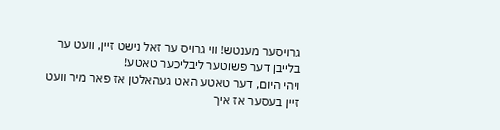גרויסער מענטש! ווי גרויס ער זאל נישט זיין, וועט ער בלייבן דער פשוטער ליבליכער טאטע!
ויהי היום, דער טאטע האט געהאלטן אז פאר מיר וועט זיין בעסער אז איך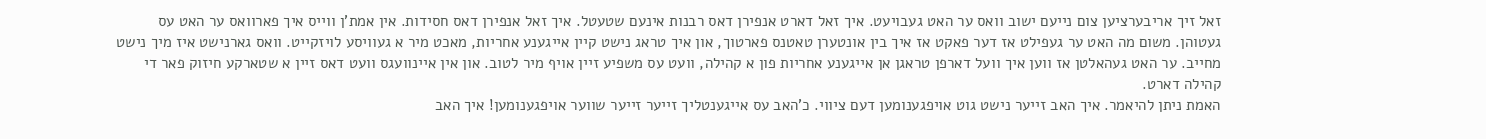זאל זיך אריבערציען צום נייעם ישוב וואס ער האט געבויעט. איך זאל דארט אנפירן דאס רבנות אינעם שטעטל. איך זאל אנפירן דאס חסידות. אין אמת'ן ווייס איך פארוואס ער האט עס געטוהן. משום מה האט ער געפילט אז דער פאקט אז איך בין אונטערן טאטנס פארטוך, און איך טראג נישט קיין אייגענע אחריות, מאכט מיר א געוויסע לויזקייט. וואס גארנישט איז מיך נישט מחייב. ער האט געהאלטן אז ווען איך וועל דארפן טראגן אן אייגענע אחריות פון א קהילה, וועט עס משפיע זיין אויף מיר לטוב. און אין איינוועגס וועט דאס זיין א שטארקע חיזוק פאר די קהילה דארט.
האמת ניתן להיאמר. איך האב זייער נישט גוט אויפגענומען דעם ציווי. כ'האב עס אייגענטליך זייער זייער שווער אויפגענומען! איך האב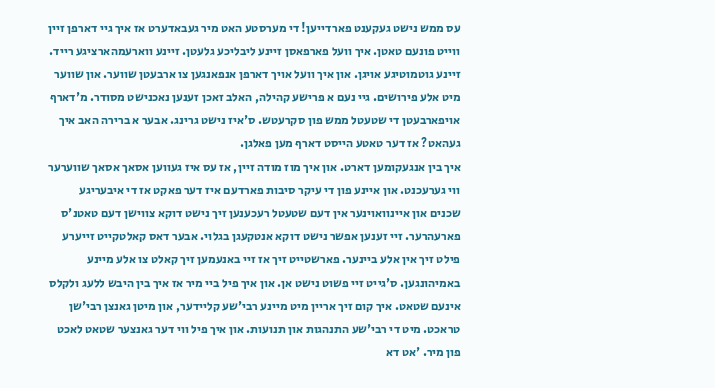עס ממש נישט געקענט פארדייען! די מערסטע האט מיר געבאדערט אז איך גיי דארפן זיין ווייט פונעם טאטן. איך וועל פארפאסן זיינע ליבליכע גלעטן. זיינע ווארעמהארציגע רייד. זיינע גוטמוטיגע אויגן. און איך וועל אויך דארפן אנפאנגען צו ארבעטן שווער. און שווער מיט אלע פירושים. גיי נעם א פרישע קהילה, האלב זאכן זענען נאכנישט מסודר. מ'דארף אויפארבעטן די שטעטל ממש פון סקרעטש. ס'איז נישט גרינג. אבער א ברירה האב איך געהאט? אז דער טאטע הייסט דארף מען פאלגן.
איך בין אנגעקומען דארט. און איך מוז מודה זיין, אז עס איז געווען אסאך אסאך שווערער ווי גערעכנט. און איינע פון די עיקר סיבות פארדעם איז דער פאקט אז די איבעריגע שכנים און איינוואוינער אין דעם שטעטל רעכענען זיך נישט דוקא צווישן דעם טאטנ'ס פארעהרער. זיי זענען אפשר נישט דוקא אנטקעגן בגלוי. אבער דאס קאלטקייט זייערע פילט זיך אין אלע ביינער. פארשטייט זיך אז זיי באנעמען זיך קאלט צו אלע מיינע באמיהונגען. ס'גייט זיי פשוט נישט אן. און איך פיל ביי מיר אז איך בין היבש ללעג ולקלס אינעם שטאט. איך קום זיך אריין מיט מיינע רבי'שע קליידער, און מיטן גאנצן רבי'שן טראכט. מיט די רבי'שע התנהגות און תנועות. און איך פיל ווי דער גאנצער שטאט לאכט פון מיר. 'אט דא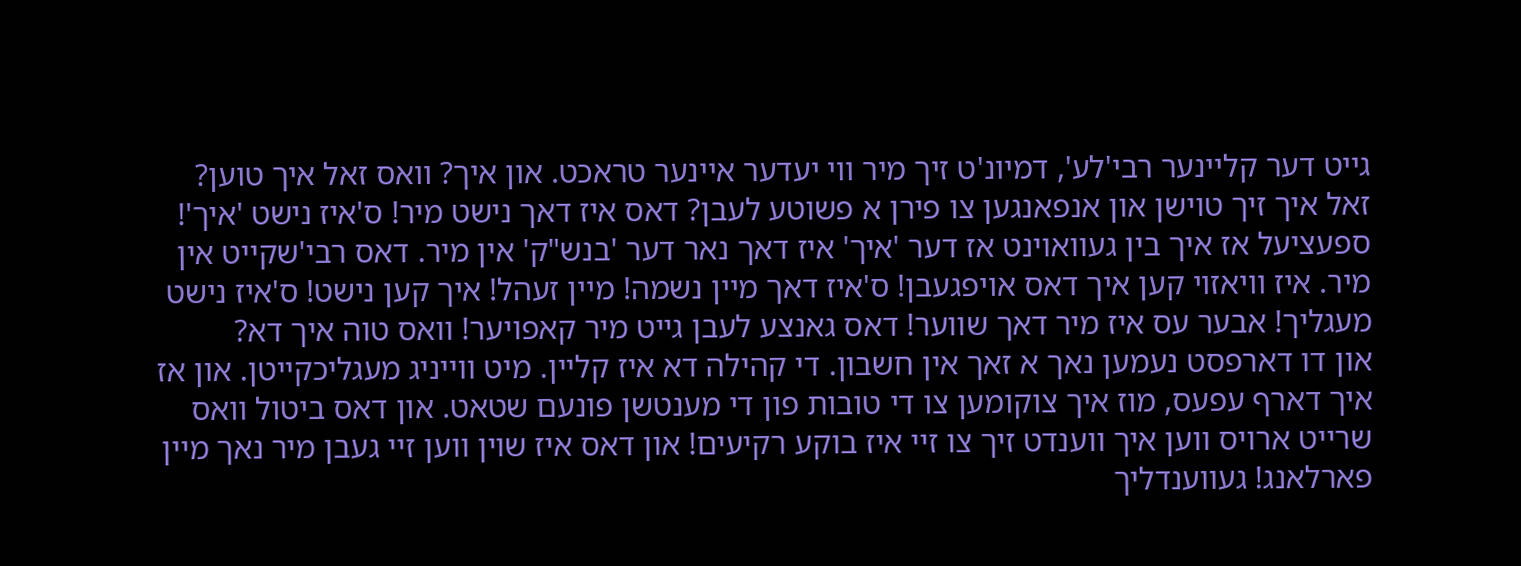גייט דער קליינער רבי'לע', דמיונ'ט זיך מיר ווי יעדער איינער טראכט. און איך? וואס זאל איך טוען? זאל איך זיך טוישן און אנפאנגען צו פירן א פשוטע לעבן? דאס איז דאך נישט מיר! ס'איז נישט 'איך'! ספעציעל אז איך בין געוואוינט אז דער 'איך' איז דאך נאר דער 'בנש"ק' אין מיר. דאס רבי'שקייט אין מיר. איז וויאזוי קען איך דאס אויפגעבן! ס'איז דאך מיין נשמה! מיין זעהל! איך קען נישט! ס'איז נישט מעגליך! אבער עס איז מיר דאך שווער! דאס גאנצע לעבן גייט מיר קאפויער! וואס טוה איך דא?
און דו דארפסט נעמען נאך א זאך אין חשבון. די קהילה דא איז קליין. מיט ווייניג מעגליכקייטן. און אז איך דארף עפעס, מוז איך צוקומען צו די טובות פון די מענטשן פונעם שטאט. און דאס ביטול וואס שרייט ארויס ווען איך ווענדט זיך צו זיי איז בוקע רקיעים! און דאס איז שוין ווען זיי געבן מיר נאך מיין פארלאנג! געווענדליך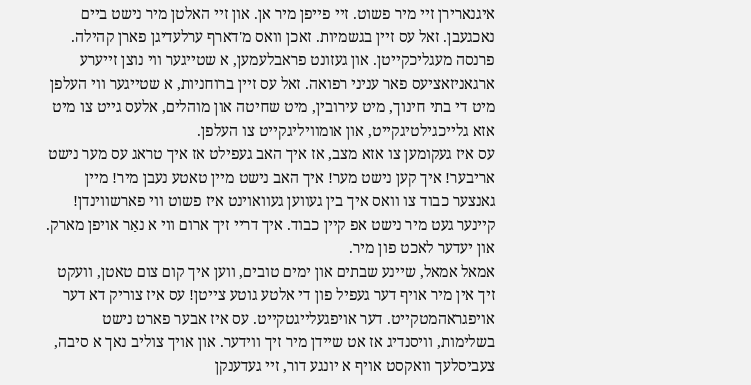איגנארירן זיי מיר פשוט. זיי פייפן מיר אן. און זיי האלטן מיר נישט ביים נאכגעבן. זאל עס זיין בגשמיות. זאכן וואס מ'דארף ערלעדיגן פארן קהילה. פרנסה מעגליכקייטן. און געזונט פראבלעמען, א שטייגער ווי נוצן זייערע ארגאניזאציעס פאר עניני רפואה. זאל עס זיין ברוחניות, א שטייגער ווי העלפן מיט די בתי חינוך, מיט עירובין, מיט שחיטה און מוהלים, אלעס גייט צו מיט אזא גלייכגילטיגקייט, און אומוויליגקייט צו העלפן.
עס איז געקומען צו אזא מצב, אז איך האב געפילט אז איך טראג עס מער נישט אריבער! איך קען נישט מער! איך האב נישט מיין טאטע נעבן מיר! מיין גאנצער כבוד צו וואס איך בין געווען געוואוינט איז פשוט ווי פארשווינדן! קיינער געט מיר נישט אפ קיין כבוד. איך דריי זיך ארום ווי א נאַר אויפן מארק. און יעדער לאכט פון מיר.
אמאל אמאל, שיינע שבתים און ימים טובים, ווען איך קום צום טאטן, וועקט זיך אין מיר אויף דער געפיל פון די אלטע גוטע צייטן! עס איז צוריק דא דער אויפגראהמטקייט. דער אויפגעלייגטקייט. עס איז אבער פארט נישט בשלימות, וויסנדיג אז אט שיידן מיר זיך ווידער. און אויך צוליב נאך א סיבה, צעביסלעך וואקסט אויף א יונגע דור, זיי געדענקן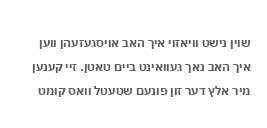שוין נישט וויאזוי איך האב אויסגעזעהן ווען איך האב נאך געוואינט ביים טאטן. זיי קענען מיר אלץ דער זון פונעם שטעטל וואס קומט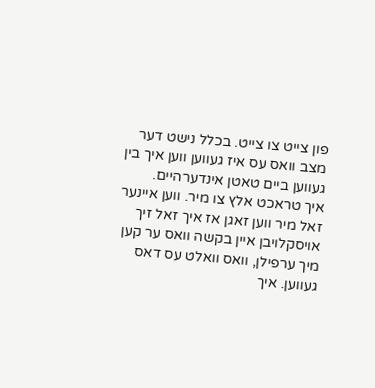פון צייט צו צייט. בכלל נישט דער מצב וואס עס איז געווען ווען איך בין געווען ביים טאטן אינדערהיים.
איך טראכט אלץ צו מיר. ווען איינער זאל מיר ווען זאגן אז איך זאל זיך אויסקלויבן איין בקשה וואס ער קען מיך ערפילן, וואס וואלט עס דאס געווען. איך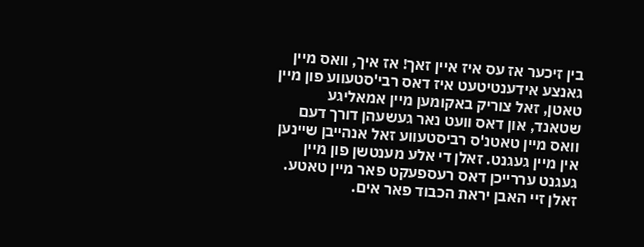בין זיכער אז עס איז איין זאך! אז איך, וואס מיין גאנצע אידענטיטעט איז דאס רבי'סטעווע פון מיין טאטן, זאל צוריק באקומען מיין אמאליגע שטאנד, און דאס וועט נאר געשעהן דורך דעם וואס מיין טאטנ'ס רביסטעווע זאל אנהייבן שיינען אין מיין געגנט. זאלן די אלע מענטשן פון מיין געגנט עררייכן דאס רעספעקט פאר מיין טאטע. זאלן זיי האבן יראת הכבוד פאר אים.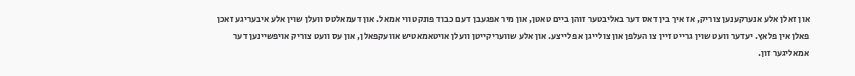און זאלן אלע אנערקענען צוריק, אז איך בין דאס דער באליבטער זוהן ביים טאטן, און מיר אפגעבן דעם כבוד פונקט ווי אמאל. און דעמאלטס וועלן שוין אלע איבעריגע זאכן פאלן אין פלאץ. יעדער וועט שוין גרייט זיין צו העלפן און צולייגן א פלייצע. און אלע שוועריקייטן וועלן אויטאמאטיש אוועקפאלן, און עס וועט צוריק אויפשיינען דער אמאליגער זון.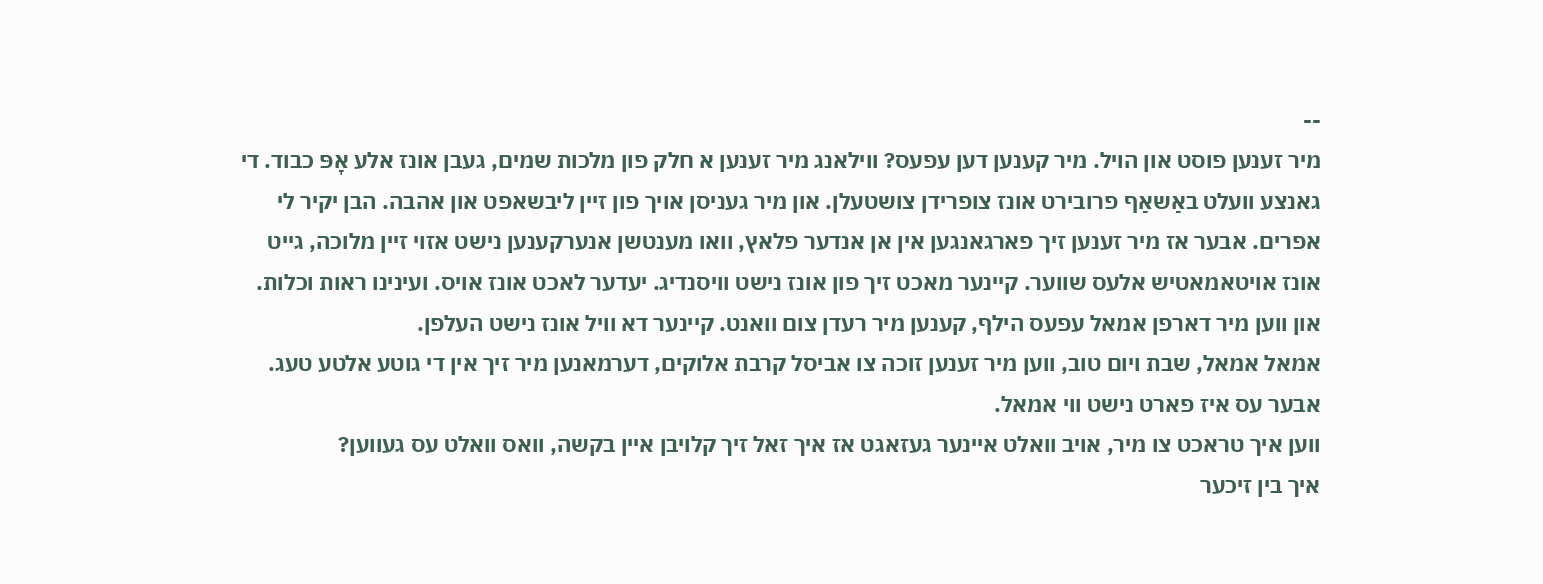--
מיר זענען פוסט און הויל. מיר קענען דען עפעס? ווילאנג מיר זענען א חלק פון מלכות שמים, געבן אונז אלע אָפּ כבוד. די גאנצע וועלט באַשאַף פרובירט אונז צופרידן צושטעלן. און מיר געניסן אויך פון זיין ליבשאפט און אהבה. הבן יקיר לי אפרים. אבער אז מיר זענען זיך פארגאנגען אין אן אנדער פלאץ, וואו מענטשן אנערקענען נישט אזוי זיין מלוכה, גייט אונז אויטאמאטיש אלעס שווער. קיינער מאכט זיך פון אונז נישט וויסנדיג. יעדער לאכט אונז אויס. ועינינו ראות וכלות. און ווען מיר דארפן אמאל עפעס הילף, קענען מיר רעדן צום וואנט. קיינער דא וויל אונז נישט העלפן.
אמאל אמאל, שבת ויום טוב, ווען מיר זענען זוכה צו אביסל קרבת אלוקים, דערמאנען מיר זיך אין די גוטע אלטע טעג. אבער עס איז פארט נישט ווי אמאל.
ווען איך טראכט צו מיר, אויב וואלט איינער געזאגט אז איך זאל זיך קלויבן איין בקשה, וואס וואלט עס געווען?
איך בין זיכער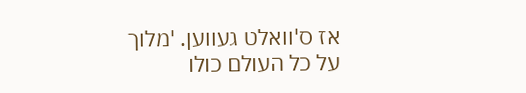אז ס'וואלט געווען. 'מלוך על כל העולם כולו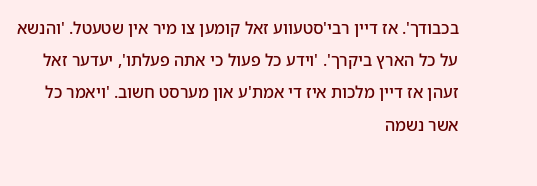בכבודך'. אז דיין רבי'סטעווע זאל קומען צו מיר אין שטעטל. 'והנשא על כל הארץ ביקרך'. 'וידע כל פעול כי אתה פעלתו', יעדער זאל זעהן אז דיין מלכות איז די אמת'ע און מערסט חשוב. 'ויאמר כל אשר נשמה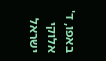באפו, ד' אלוקי ישראל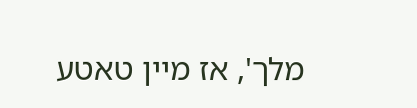מלך', אז מיין טאטע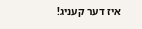איז דער קעניג!